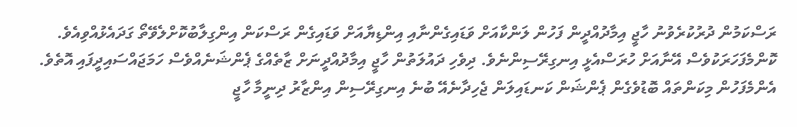ރަސްކަމުން ދުރުކުރެވުނު ހާޖީ އިމާދުއްދީން ފަހުން ލަންކާއަށް ވަޑައިގެންނާއި އިންޑިޔާއަށް ވަޑައިގެން ރަސްކަން އިންގިލާބުކޮށްލެވޭތޯ ގަދައެޅުއްވިއެވެ. ކޮންމެފަހަރަކުވެސް އޭނާއަށް ހުރަސްއެޅީ އިނގިރޭސިންނެވެ. ދިވެހި ދައުލަތުން ހާޖީ އިމާދުއްދީނަށް ޒާތެއްގެ ޕެންޝަނެއްވެސް ހަމަޖައްސައިދީފައި އޮތެވެ. އެންމެފަހުން މިކަންތައް ބޮޑުވެގެން ޕެންޝަން ކަނޑައިލަން ޖެހިދާނެއޭ ބުނެ އިނގިރޭސިން އިންޒާރު ދިނީމާ ހާޖީ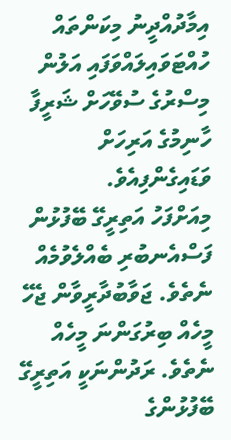އިމާދުއްދީނު މިކަންތައް ހުއްޓަވައިލައްވަފައި އަލުން މިސްރުގެ ސުވޭހަށް ޝަރީފާ ހާނިމުގެ އަރިހަށް ވަޑައިގެންފިއެވެ.
މިއަށްފަހު އަތިރީގޭ ބޭފުޅުން ފަސްއެނބުރި ބެއްލެވުމެއް ނެތެވެ. ޖަވާބުދާރީވާން ޖެހޭ މީހެއް ބިރުގަންނަ މީހެއް ނެތެވެ. ރަދުންނަކީ އަތިރީގޭ ބޭފުޅުންގެ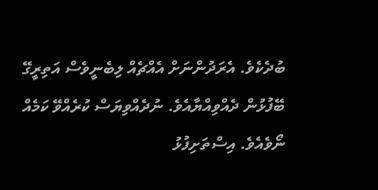ބުދެކެވެ. އެރަދުންނަށް އެއްޗެއް ލިބެނީވެސް އަތިރީގޭ ބޭފުޅުން ދެއްވިއްޔާއެވެ. ނުދެއްވިޔަސް ކުރެއްވޭ ކަމެއް ނޯވެއެވެ. އިސްތަށިފުޅު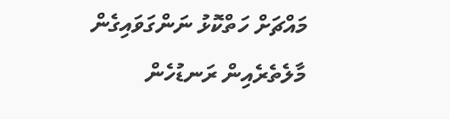މައްޗަށް ހަތްކޮޅު ނަންގަވައިގެން މާލެތެރެއިން ރަނޑުހެން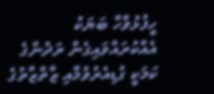ހީފުޅުވާހާ ބަޔަކު އެއްކުރައްވައިގެން ރަދުންގެ ކަމަކީ ގުޑިއެރުވުމާއި ޒާތްޒާތުގެ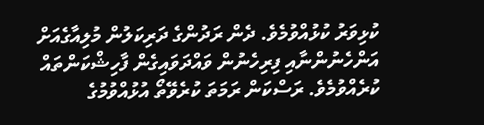ކުޅިވަރު ކުޅުއްވުމެވެ. ދެން ރަދުންގެ ދަރިކަލުން މުލިއާގެއަށް އަންހެނުންނާއި ފިރިހެނުން ވައްދަވައިގެން ފާހިޝްކަންތައް ކުރެއްވުމެވެ. ރަސްކަން ރަމަތަ ކުރެވޭތޯ އުޅުއްވުމުގެ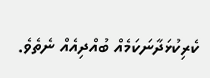ކެރިކުޅަދާނަކަމެއް ބުއްދިއެއް ނެތެވެ.